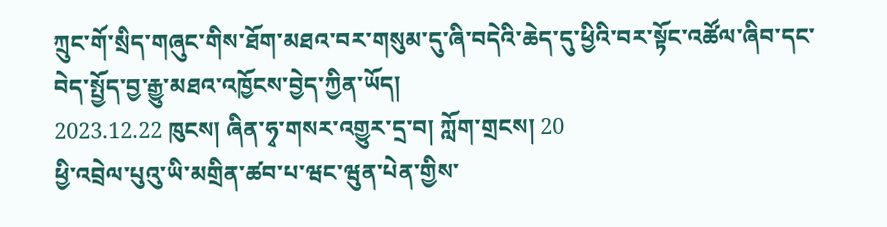ཀྲུང་གོ་སྲིད་གཞུང་གིས་ཐོག་མཐའ་བར་གསུམ་དུ་ཞི་བདེའི་ཆེད་དུ་ཕྱིའི་བར་སྟོང་འཚོལ་ཞིབ་དང་བེད་སྤྱོད་བྱ་རྒྱུ་མཐའ་འཁྱོངས་བྱེད་ཀྱིན་ཡོད།
2023.12.22 ཁུངས། ཞིན་ཧྭ་གསར་འགྱུར་དྲ་བ། ཀློག་གྲངས། 20
ཕྱི་འབྲེལ་པུའུ་ཡི་མགྲིན་ཚབ་པ་ཝང་ཝུན་པེན་གྱིས་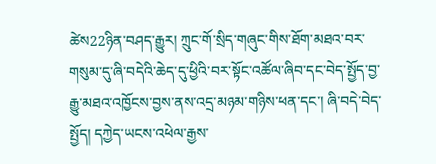ཚེས22ཉིན་བཤད་རྒྱུར། ཀྲུང་གོ་སྲིད་གཞུང་གིས་ཐོག་མཐའ་བར་གསུམ་དུ་ཞི་བདེའི་ཆེད་དུ་ཕྱིའི་བར་སྟོང་འཚོལ་ཞིབ་དང་བེད་སྤྱོད་བྱ་རྒྱུ་མཐའ་འཁྱོངས་བྱས་ནས་འདྲ་མཉམ་གཉིས་ཕན་དང་། ཞི་བདེ་བེད་སྤྱོད། དཀྱེད་ཡངས་འཕེལ་རྒྱས་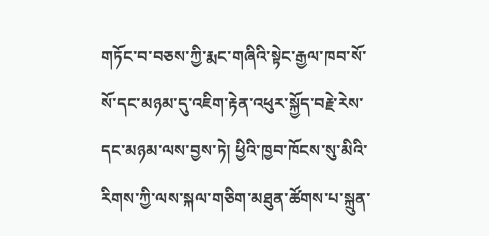གཏོང་བ་བཅས་ཀྱི་རྨང་གཞིའི་སྟེང་རྒྱལ་ཁབ་སོ་སོ་དང་མཉམ་དུ་འཇིག་རྟེན་འཕུར་སྐྱོད་བརྗེ་རེས་དང་མཉམ་ལས་བྱས་ཏེ། ཕྱིའི་ཁྱབ་ཁོངས་སུ་མིའི་རིགས་ཀྱི་ལས་སྐལ་གཅིག་མཐུན་ཚོགས་པ་སྐྲུན་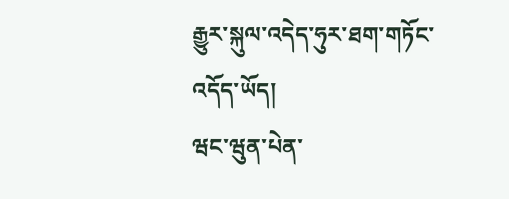རྒྱུར་སྐུལ་འདེད་ཧུར་ཐག་གཏོང་འདོད་ཡོད།
ཝང་ཝུན་པེན་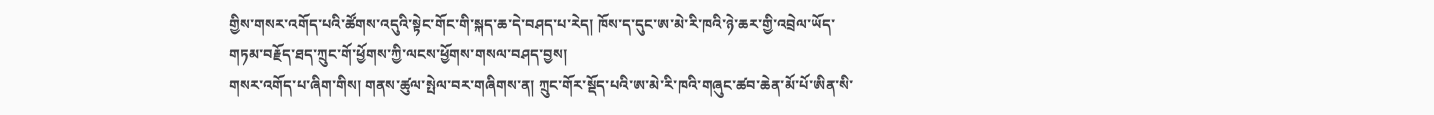གྱིས་གསར་འགོད་པའི་ཚོགས་འདུའི་སྟེང་གོང་གི་སྐད་ཆ་དེ་བཤད་པ་རེད། ཁོས་ད་དུང་ཨ་མེ་རི་ཁའི་ཉེ་ཆར་གྱི་འབྲེལ་ཡོད་གཏམ་བརྗོད་ཐད་ཀྲུང་གོ་ཕྱོགས་ཀྱི་ལངས་ཕྱོགས་གསལ་བཤད་བྱས།
གསར་འགོད་པ་ཞིག་གིས། གནས་ཚུལ་སྤེལ་བར་གཞིགས་ན། ཀྲུང་གོར་སྡོད་པའི་ཨ་མེ་རི་ཁའི་གཞུང་ཚབ་ཆེན་མོ་པོ་ཨིན་སི་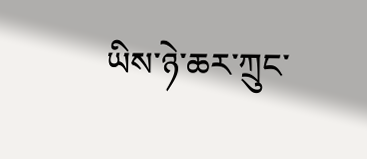ཡིས་ཉེ་ཆར་ཀྲུང་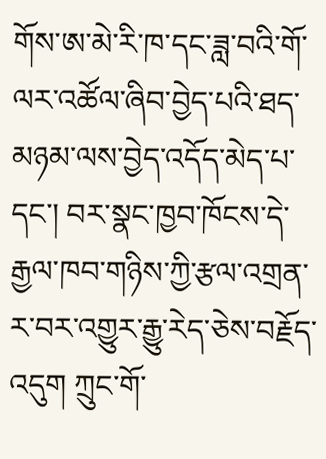གོས་ཨ་མེ་རི་ཁ་དང་ཟླ་བའི་གོ་ལར་འཚོལ་ཞིབ་བྱེད་པའི་ཐད་མཉམ་ལས་བྱེད་འདོད་མེད་པ་དང་། བར་སྣང་ཁྱབ་ཁོངས་དེ་རྒྱལ་ཁབ་གཉིས་ཀྱི་རྩལ་འགྲན་ར་བར་འགྱུར་རྒྱུ་རེད་ཅེས་བརྗོད་འདུག ཀྲུང་གོ་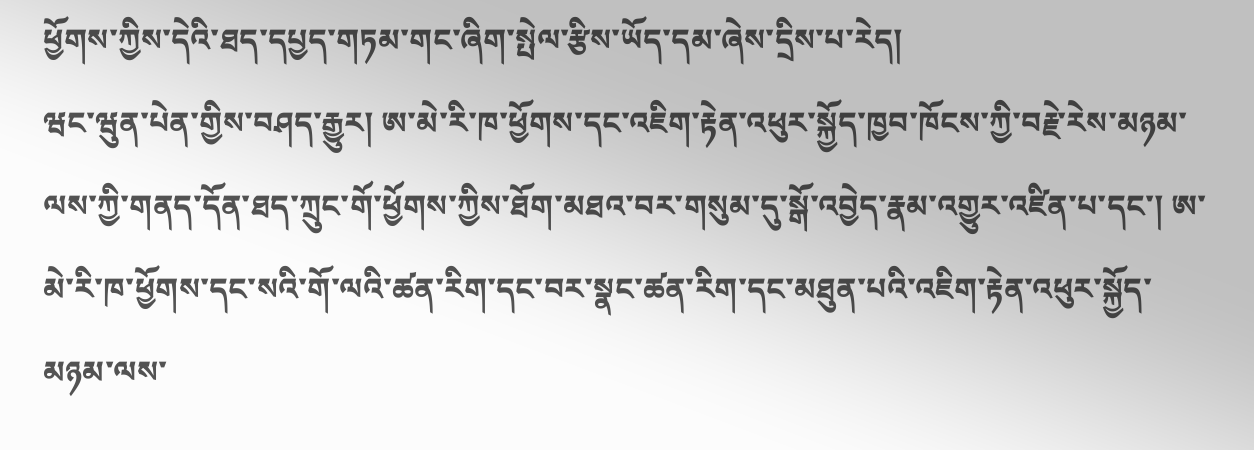ཕྱོགས་ཀྱིས་དེའི་ཐད་དཔྱད་གཏམ་གང་ཞིག་སྤེལ་རྩིས་ཡོད་དམ་ཞེས་དྲིས་པ་རེད།
ཝང་ཝུན་པེན་གྱིས་བཤད་རྒྱུར། ཨ་མེ་རི་ཁ་ཕྱོགས་དང་འཇིག་རྟེན་འཕུར་སྐྱོད་ཁྱབ་ཁོངས་ཀྱི་བརྗེ་རེས་མཉམ་ལས་ཀྱི་གནད་དོན་ཐད་ཀྲུང་གོ་ཕྱོགས་ཀྱིས་ཐོག་མཐའ་བར་གསུམ་དུ་སྒོ་འབྱེད་རྣམ་འགྱུར་འཛིན་པ་དང་། ཨ་མེ་རི་ཁ་ཕྱོགས་དང་སའི་གོ་ལའི་ཚན་རིག་དང་བར་སྣང་ཚན་རིག་དང་མཐུན་པའི་འཇིག་རྟེན་འཕུར་སྐྱོད་མཉམ་ལས་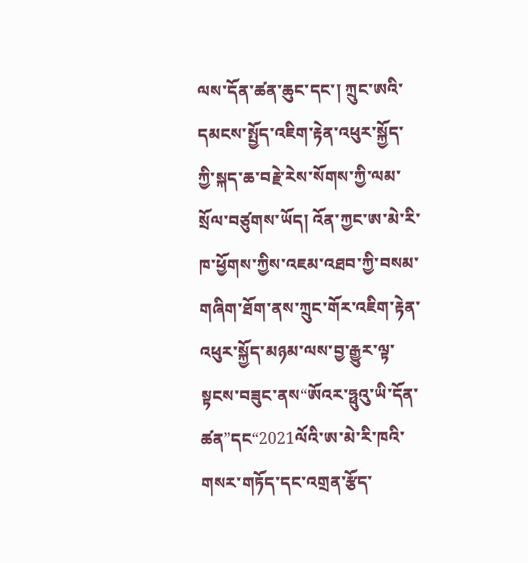ལས་དོན་ཚན་ཆུང་དང་། ཀྲུང་ཨའི་དམངས་སྤྱོད་འཇིག་རྟེན་འཕུར་སྐྱོད་ཀྱི་སྐད་ཆ་བརྗེ་རེས་སོགས་ཀྱི་ལམ་སྲོལ་བཙུགས་ཡོད། འོན་ཀྱང་ཨ་མེ་རི་ཁ་ཕྱོགས་ཀྱིས་འཇམ་འཐབ་ཀྱི་བསམ་གཞིག་ཐོག་ནས་ཀྲུང་གོར་འཇིག་རྟེན་འཕུར་སྐྱོད་མཉམ་ལས་བྱ་རྒྱུར་ལྟ་སྟངས་བཟུང་ནས“ཨོའར་ཧྥུའུ་ཡི་དོན་ཚན”དང“2021ལོའི་ཨ་མེ་རི་ཁའི་གསར་གཏོད་དང་འགྲན་རྩོད་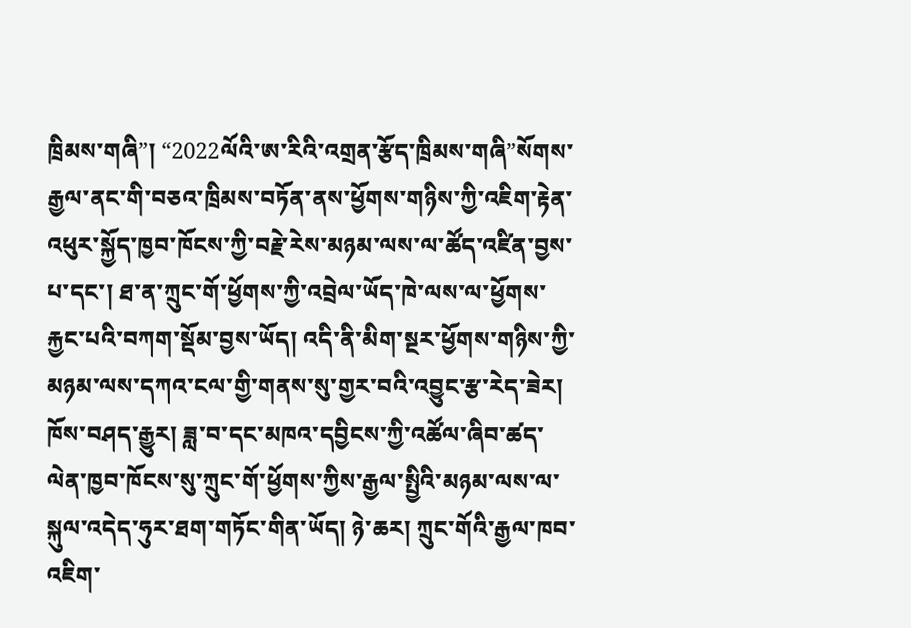ཁྲིམས་གཞི”། “2022ལོའི་ཨ་རིའི་འགྲན་རྩོད་ཁྲིམས་གཞི”སོགས་རྒྱལ་ནང་གི་བཅའ་ཁྲིམས་བཏོན་ནས་ཕྱོགས་གཉིས་ཀྱི་འཇིག་རྟེན་འཕུར་སྐྱོད་ཁྱབ་ཁོངས་ཀྱི་བརྗེ་རེས་མཉམ་ལས་ལ་ཚོད་འཛིན་བྱས་པ་དང་། ཐ་ན་ཀྲུང་གོ་ཕྱོགས་ཀྱི་འབྲེལ་ཡོད་ཁེ་ལས་ལ་ཕྱོགས་རྐྱང་པའི་བཀག་སྡོམ་བྱས་ཡོད། འདི་ནི་མིག་སྔར་ཕྱོགས་གཉིས་ཀྱི་མཉམ་ལས་དཀའ་ངལ་གྱི་གནས་སུ་གྱར་བའི་འབྱུང་རྩ་རེད་ཟེར།
ཁོས་བཤད་རྒྱུར། ཟླ་བ་དང་མཁའ་དབྱིངས་ཀྱི་འཚོལ་ཞིབ་ཚད་ལེན་ཁྱབ་ཁོངས་སུ་ཀྲུང་གོ་ཕྱོགས་ཀྱིས་རྒྱལ་སྤྱིའི་མཉམ་ལས་ལ་སྐུལ་འདེད་ཧུར་ཐག་གཏོང་གིན་ཡོད། ཉེ་ཆར། ཀྲུང་གོའི་རྒྱལ་ཁབ་འཇིག་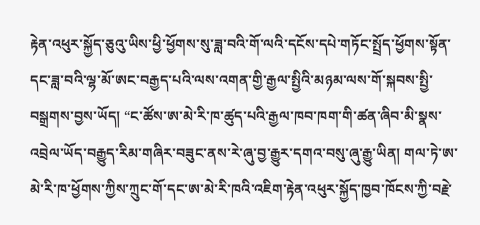རྟེན་འཕུར་སྐྱོད་ཅུའུ་ཡིས་ཕྱི་ཕྱོགས་སུ་ཟླ་བའི་གོ་ལའི་དངོས་དཔེ་གཏོང་སྤྲོད་ཕྱོགས་སྟོན་དང་ཟླ་བའི་ལྷ་མོ་ཨང་བརྒྱད་པའི་ལས་འགན་གྱི་རྒྱལ་སྤྱིའི་མཉམ་ལས་གོ་སྐབས་སྤྱི་བསྒྲགས་བྱས་ཡོད། “ང་ཚོས་ཨ་མེ་རི་ཁ་ཚུད་པའི་རྒྱལ་ཁབ་ཁག་གི་ཚན་ཞིབ་མི་སྣས་འབྲེལ་ཡོད་བརྒྱུད་རིམ་གཞིར་བཟུང་ནས་རེ་ཞུ་བྱ་རྒྱུར་དགའ་བསུ་ཞུ་རྒྱུ་ཡིན། གལ་ཏེ་ཨ་མེ་རི་ཁ་ཕྱོགས་ཀྱིས་ཀྲུང་གོ་དང་ཨ་མེ་རི་ཁའི་འཇིག་རྟེན་འཕུར་སྐྱོད་ཁྱབ་ཁོངས་ཀྱི་བརྗེ་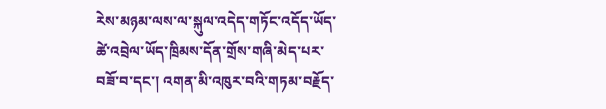རེས་མཉམ་ལས་ལ་སྐུལ་འདེད་གཏོང་འདོད་ཡོད་ཚེ་འབྲེལ་ཡོད་ཁྲིམས་དོན་གྲོས་གཞི་མེད་པར་བཟོ་བ་དང་། འགན་མི་འཁུར་བའི་གཏམ་བརྗོད་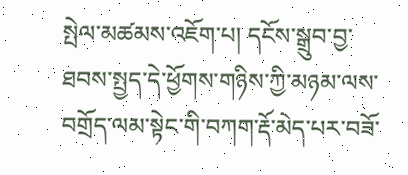སྤེལ་མཚམས་འཇོག་པ། དངོས་སྒྲུབ་བྱ་ཐབས་སྤྱད་དེ་ཕྱོགས་གཉིས་ཀྱི་མཉམ་ལས་བགྲོད་ལམ་སྟེང་གི་བཀག་རྡོ་མེད་པར་བཟོ་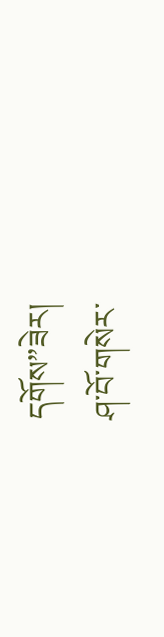དགོས”ཟེར།
ཤ་བོ་གསེར་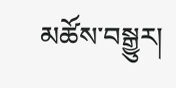མཚོས་བསྒྱུར།